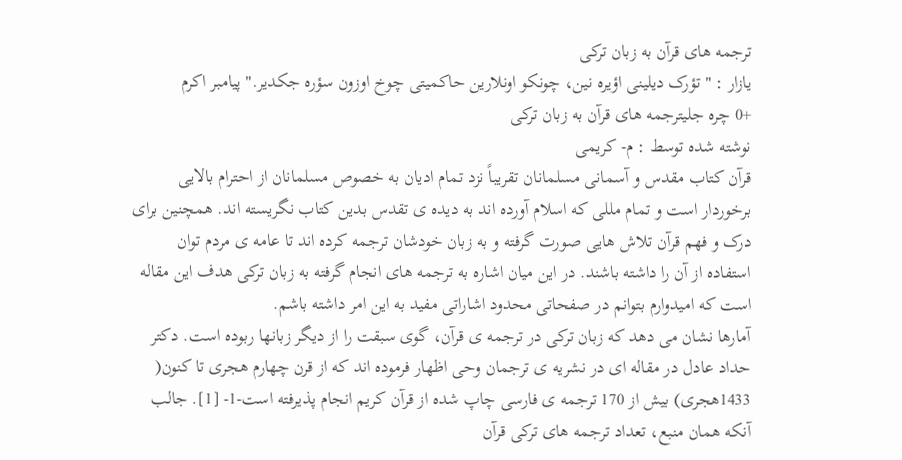ترجمه های قرآن به زبان ترکی
یازار : " تؤرک دیلینی اؤیره نین، چونکو اونلارین حاکمیتی چوخ اوزون سؤره جکدیر." پیامبر اکرم
+0 چره جلیترجمه های قرآن به زبان ترکی
نوشته شده توسط : م- کریمی
قرآن کتاب مقدس و آسمانی مسلمانان تقریباً نزد تمام ادیان به خصوص مسلمانان از احترام بالایی برخوردار است و تمام مللی که اسلام آورده اند به دیده ی تقدس بدین کتاب نگریسته اند. همچنین برای درک و فهم قرآن تلاش هایی صورت گرفته و به زبان خودشان ترجمه کرده اند تا عامه ی مردم توان استفاده از آن را داشته باشند. در این میان اشاره به ترجمه های انجام گرفته به زبان ترکی هدف این مقاله است که امیدوارم بتوانم در صفحاتی محدود اشاراتی مفید به این امر داشته باشم.
آمارها نشان می دهد که زبان ترکی در ترجمه ی قرآن، گوی سبقت را از دیگر زبانها ربوده است. دکتر حداد عادل در مقاله ای در نشریه ی ترجمان وحی اظهار فرموده اند که از قرن چهارم هجری تا کنون( 1433هجری) بیش از 170 ترجمه ی فارسی چاپ شده از قرآن کریم انجام پذیرفته است-1- [1]. جالب آنکه همان منبع، تعداد ترجمه های ترکی قرآن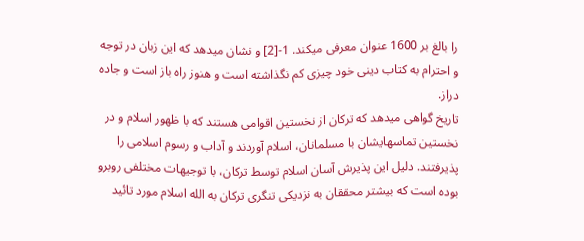را بالغ بر 1600 عنوان معرفی میکند. 1-[2] و نشان میدهد که این زبان در توجه و احترام به کتاب دینی خود چیزی کم نگذاشته است و هنوز راه باز است و جاده دراز.
تاریخ گواهی میدهد که ترکان از نخستین اقوامی هستند که با ظهور اسلام و در نخستین تماسهایشان با مسلمانان، اسلام آوردند و آداب و رسوم اسلامی را پذیرفتند. دلیل این پذیرش آسان اسلام توسط ترکان، با توجیهات مختلفی روبرو بوده است که بیشتر محققان به نزدیکی تنگری ترکان به الله اسلام مورد تائید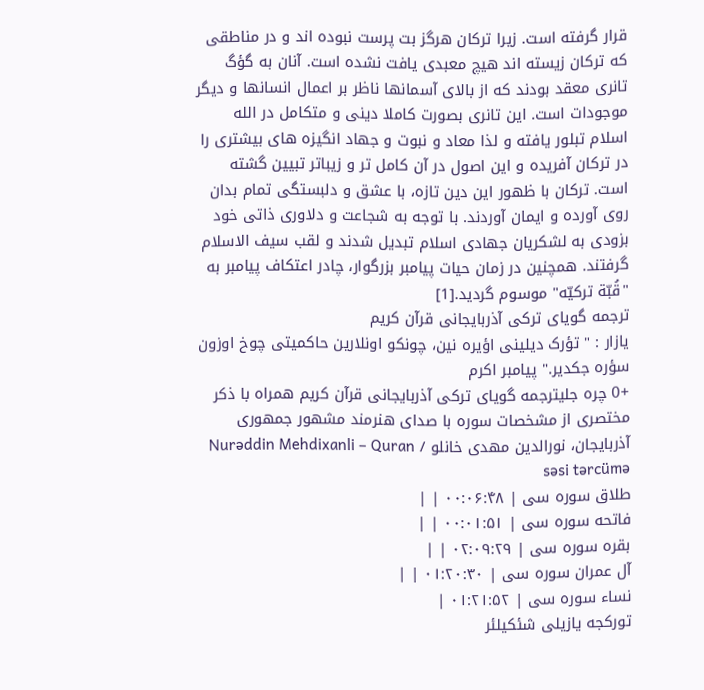قرار گرفته است. زیرا ترکان هرگز بت پرست نبوده اند و در مناطقی که ترکان زیسته اند هیچ معبدی یافت نشده است. آنان به گؤگ تانری معقد بودند که از بالای آسمانها ناظر بر اعمال انسانها و دیگر موجودات است. این تانری بصورت کاملا دینی و متکامل در الله اسلام تبلور یافته و لذا معاد و نبوت و جهاد انگیزه های بیشتری را در ترکان آفریده و این اصول در آن کامل تر و زیباتر تبیین گشته است. ترکان با ظهور این دین تازه، با عشق و دلبستگی تمام بدان روی آورده و ایمان آوردند. با توجه به شجاعت و دلاوری ذاتی خود بزودی به لشکریان جهادی اسلام تبدیل شدند و لقب سیف الاسلام گرفتند. همچنین در زمان حیات پیامبر بزرگوار، چادر اعتکاف پیامبر به "قُبّة ترکیّه" موسوم گردید.[1]
ترجمه گویای ترکی آذربایجانی قرآن کریم
یازار : " تؤرک دیلینی اؤیره نین، چونکو اونلارین حاکمیتی چوخ اوزون سؤره جکدیر." پیامبر اکرم
+0 چره جلیترجمه گویای ترکی آذربایجانی قرآن کریم همراه با ذکر مختصری از مشخصات سوره با صدای هنرمند مشهور جمهوری آذربایجان، نورالدین مهدی خانلو / Nurəddin Mehdixanli – Quran səsi tərcümə
طلاق سوره سی | ۰۰:۰۶:۴۸ | |
فاتحه سوره سی | ۰۰:۰۱:۵۱ | |
بقره سوره سی | ۰۲:۰۹:۲۹ | |
آل عمران سوره سی | ۰۱:۲۰:۳۰ | |
نساء سوره سی | ۰۱:۲۱:۵۲ |
تورکجه یازیلی شئکیلئر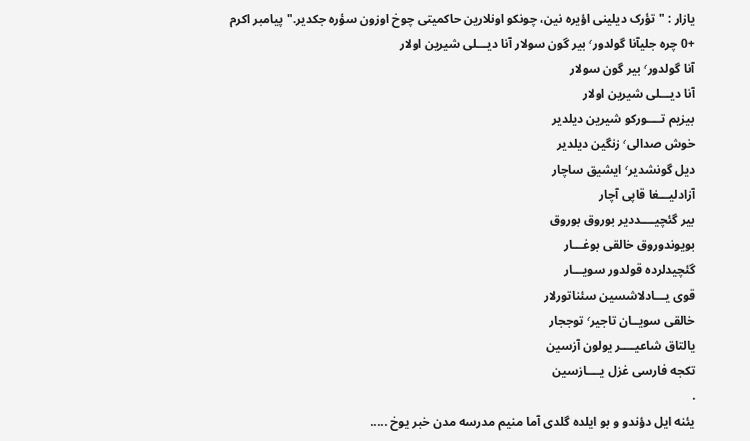یازار : " تؤرک دیلینی اؤیره نین، چونکو اونلارین حاکمیتی چوخ اوزون سؤره جکدیر." پیامبر اکرم
+0 چره جلیآنا گولدور٬ بیر گون سولار آنا دیـــلى شیرین اولار
آنا گولدور٬ بیر گون سولار
آنا دیـــلى شیرین اولار
بیزیم تــــورکو شیرین دیلدیر
خوش صدالى٬ زنگین دیلدیر
دیل گونشدیر٬ ایشیق ساچار
آزادلیـــغا قاپى آچار
بیر گئچیــــددیر بوروق بوروق
بویوندوروق خالقى بوغـــار
گئچیدلرده قولدور سویـــار
قوى یـــادلاشسین سئناتورلار
خالقى سویــان تاجیر٬ توججار
یالتاق شاعیــــر یولون آزسین
تکجه فارسى غزل یــــازسین
.
یئنه ایل دؤندو و بو ایلده گلدی آما منیم مدرسه مدن خبر یوخ .....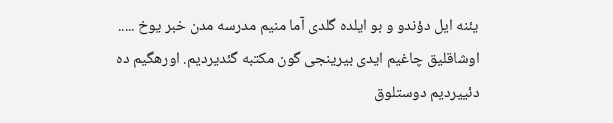یئنه ایل دؤندو و بو ایلده گلدی آما منیم مدرسه مدن خبر یوخ .....
اوشاقلیق چاغیم ایدی بیرینجی گون مکتبه گئدیردیم. اورهگیم ده دئییردیم دوستلوق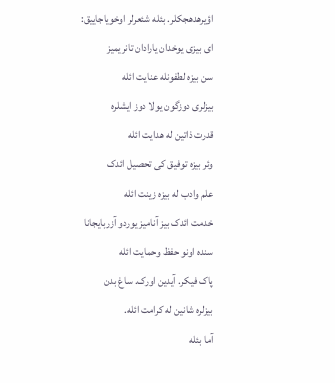اؤیرهدهجکلر. بئله شئعرلر اوخویاجاییق:
ای بیزی یوخدان یارادان تانریمیز
سن بیزه لطفونله عنایت ائله
بیزلری دوزگون یولا دوز ایشلره
قدرت ذاتین له هدایت ائله
وئر بیزه توفیق کی تحصیل ائدک
علم وادب له بیزه زینت ائله
خدمت ائدک بیز آنامیز یوردو آزربایجانا
سنده اونو حفظ وحمایت ائله
پاک فیکر. آیدین اورک. ساغ بدن
بیزلره شانین له کرامت ائله.
آما بئله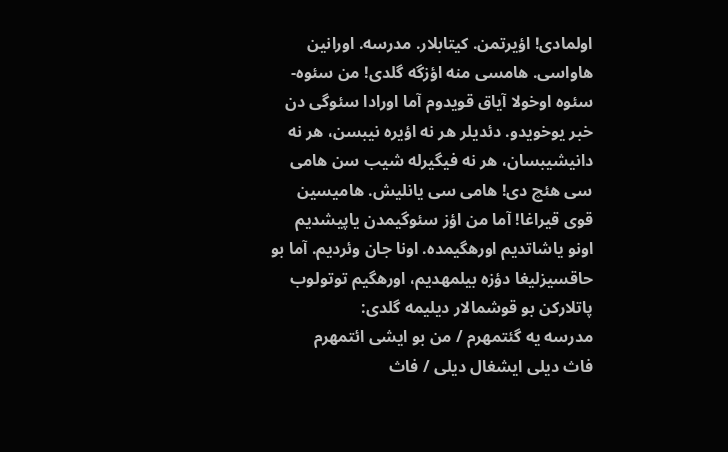اولمادی! اؤیرتمن. کیتابلار. مدرسه. اورانین هاواسی. هامسی منه اؤزگه گلدی! من سئوه-سئوه اوخولا آیاق قویدوم آما اورادا سئوگی دن خبر یوخویدو. دئدیلر هر نه اؤیره نیبسن، هر نه دانیشیبسان، هر نه فیگیرله شیب سن هامی سی هئچ دی! هامی سی یانلیش. هامیسین قوی قیراغا! آما من اؤز سئوگیمدن یاپیشدیم اونو یاشاتدیم اورهگیمده. اونا جان وئردیم. آما بو حاقسیزلیغا دؤزه بیلمهدیم، اورهگیم توتولوب پاتلارکن بو قوشمالار دیلیمه گلدی:
مدرسه یه گئتمهرم / من بو ایشی ائتمهرم
فاث دیلی ایشغال دیلی / فاث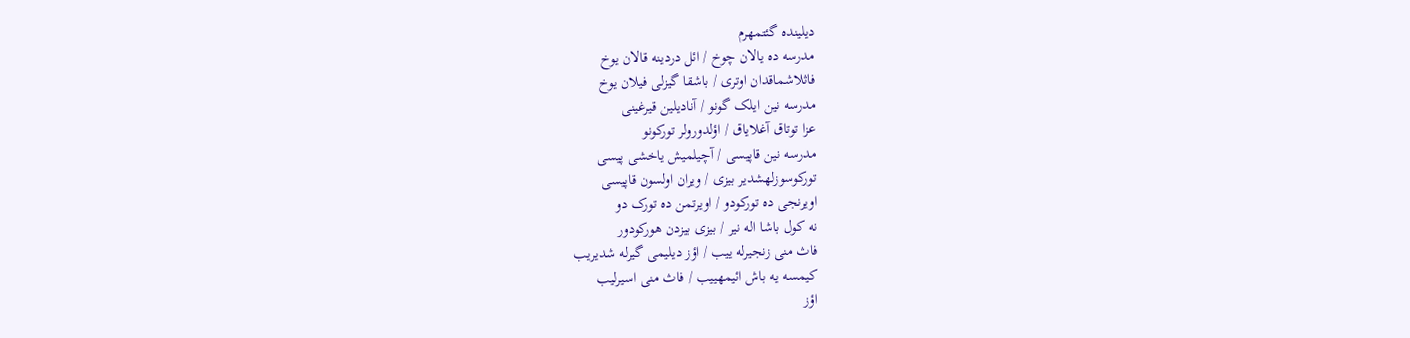دیلینده گئتمهرم
مدرسه ده یالان چوخ / ائل دردینه قالان یوخ
فاثلاشماقدان اوتری / باشقا گیزلی فیلان یوخ
مدرسه نین ایلک گونو / آنادیلین قیرغینی
عزا توتاق آغلایاق / اؤلدورولر تورکونو
مدرسه نین قاپیسی / آچیلمیش یاخشی پیسی
تورکوسوزلهشدیر بیزی / ویران اولسون قاپیسی
اویرنجی ده تورکودو / اویرتمن ده تورک دو
نه کول باشا اله نیر / بیزی بیزدن هورکودور
فاث منی زنجیرله ییب / اؤز دیلیمی گیرله شدیریب
کیمسه یه باش ائیمهییب / فاث منی اسیرلیب
اؤز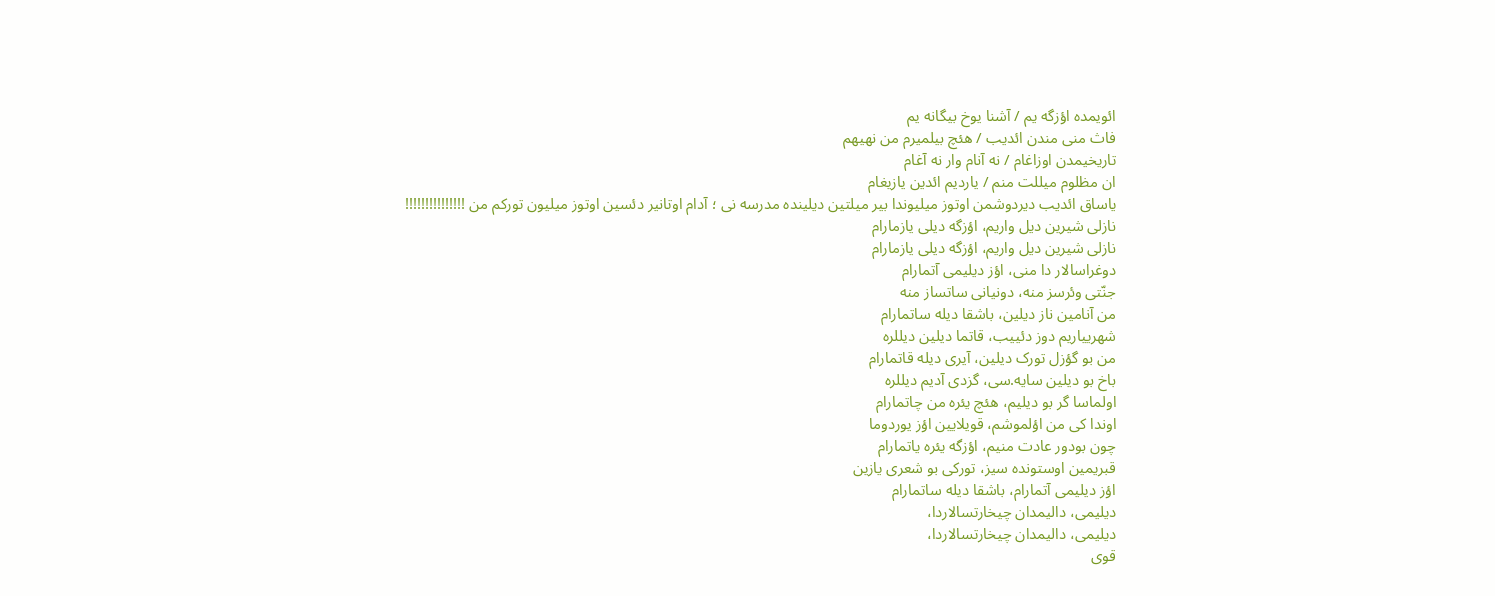ائویمده اؤزگه یم / آشنا یوخ بیگانه یم
فاث منی مندن ائدیب / هئچ بیلمیرم من نهیهم
تاریخیمدن اوزاغام / نه آنام وار نه آغام
ان مظلوم میللت منم / یاردیم ائدین یازیغام
یاساق ائدیب دیردوشمن اوتوز میلیوندا بیر میلتین دیلینده مدرسه نی ؛ آدام اوتانیر دئسین اوتوز میلیون تورکم من !!!!!!!!!!!!!!!
نازلی شیرین دیل واریم، اؤزگه دیلی یازمارام
نازلی شیرین دیل واریم، اؤزگه دیلی یازمارام
دوغراسالار دا منی، اؤز دیلیمی آتمارام
جنّتی وئرسز منه، دونیانی ساتساز منه
من آنامین ناز دیلین، باشقا دیله ساتمارام
شهرییاریم دوز دئییب، قاتما دیلین دیللره
من بو گؤزل تورک دیلین، آیری دیله قاتمارام
باخ بو دیلین سایه.سی، گزدی آدیم دیللره
اولماسا گر بو دیلیم، هئچ یئره من چاتمارام
اوندا کی من اؤلموشم، قویلایین اؤز یوردوما
چون بودور عادت منیم، اؤزگه یئره یاتمارام
قبریمین اوستونده سیز، تورکی بو شعری یازین
اؤز دیلیمی آتمارام، باشقا دیله ساتمارام
دیلیمی، دالیمدان چیخارتسالاردا،
دیلیمی، دالیمدان چیخارتسالاردا،
قوی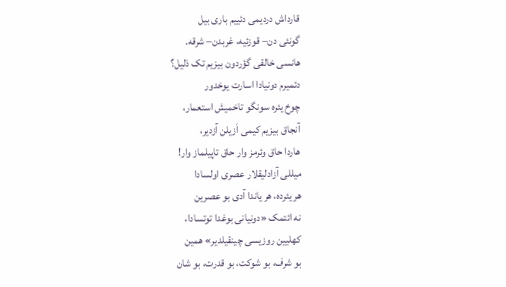قارداش دردیمی دئییم باری بیل
گونئی دن– قوزئیه، غربدن– شرقه.
هانسی خالقی گؤردون بیزیم تک ذلیل؟
دئمیرم دونیادا اسارت یوخدور
چوخ یئره سونگو تاخمیش استعمار،
آنجاق بیزیم کیمی اَزیلن آزدیر،
هاردا حاق وئرمز وار حاق تاپیلماز وار!
میللی آزادلیقلار عصری اولسادا
هر یئرده، هر یاندا آدی بو عصرین
نه ائتمک «دونیانی بوغدا توتسادا،
کهلیین روزیسی چینقیلدیر» همین
بو شرف، بو شوکت، بو قدرت، بو شان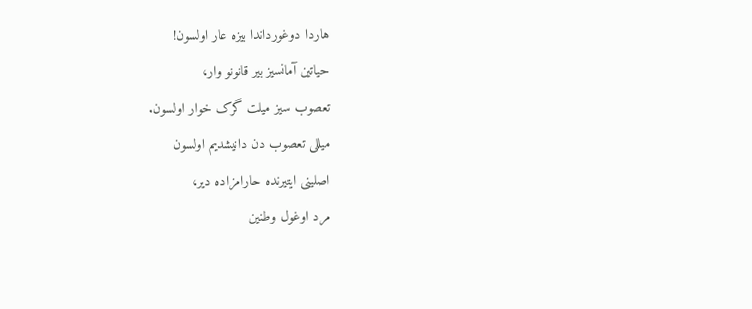هاردا دوغورداندا بیزه عار اولسون!
حیاتین آمانسیز بیر قانونو وار،
تعصوب سیز میلت گرک خوار اولسون.
میللی تعصوب دن دانیشدیم اولسون
اصلینی ایتیرنده حارامزاده دیر،
مرد اوغول وطنین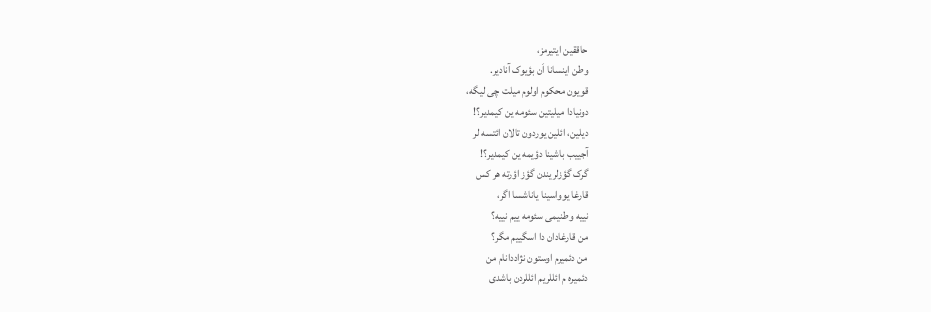حاققین ایتیرمز،
وطن اینسانا اَن بؤیوک آنادیر.
قویون محکوم اولوم میلت چی لیگه،
دونیادا میلیتین سئومه ین کیمدیر؟!
دیلین، ائلین یوردون تالان ائتسه لر
آجییب باشینا دؤیمه ین کیمدیر؟!
گرک گؤزلریندن گؤز اؤرته هر کس
قارغا یوواسینا یاناشسا اگر،
نییه وطنیمی سئومه ییم نییه؟
من قارغادان دا اسگییم مگر؟
من دئمیرم اوستون نژاددانام من
دئمیره م ائللریم ائللردن باشدی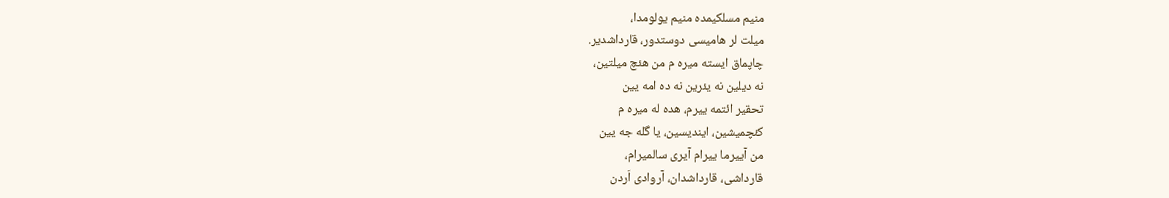منیم مسلکیمده منیم یولومدا،
میلت لر هامیسی دوستدور، قارداشدیر.
چاپماق ایسته میره م من هئچ میلتین،
نه دیلین نه یئرین نه ده امه یین
تحقیر ائتمه ییرم، هده له میره م
کئچمیشین، ایندیسین، یا گله جه یین
من آییرما ییرام آیری سالمیرام،
قارداشی، قارداشدان، آروادی اَردن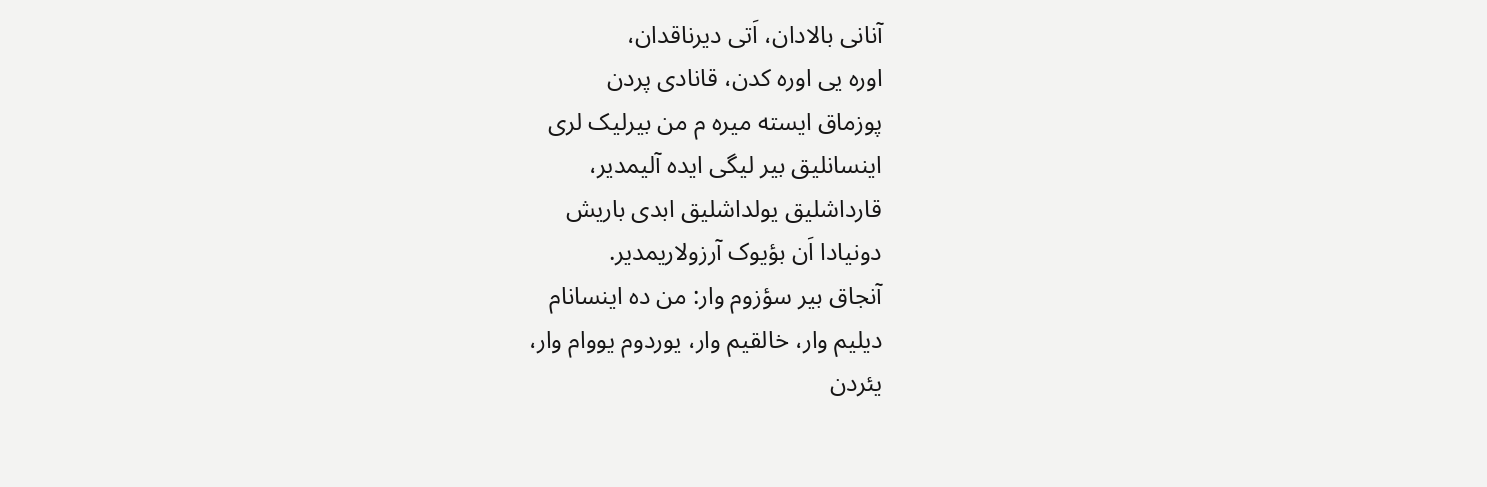آنانی بالادان، اَتی دیرناقدان،
اوره یی اوره کدن، قانادی پردن
پوزماق ایسته میره م من بیرلیک لری
اینسانلیق بیر لیگی ایده آلیمدیر،
قارداشلیق یولداشلیق ابدی باریش
دونیادا اَن بؤیوک آرزولاریمدیر.
آنجاق بیر سؤزوم وار: من ده اینسانام
دیلیم وار، خالقیم وار، یوردوم یووام وار،
یئردن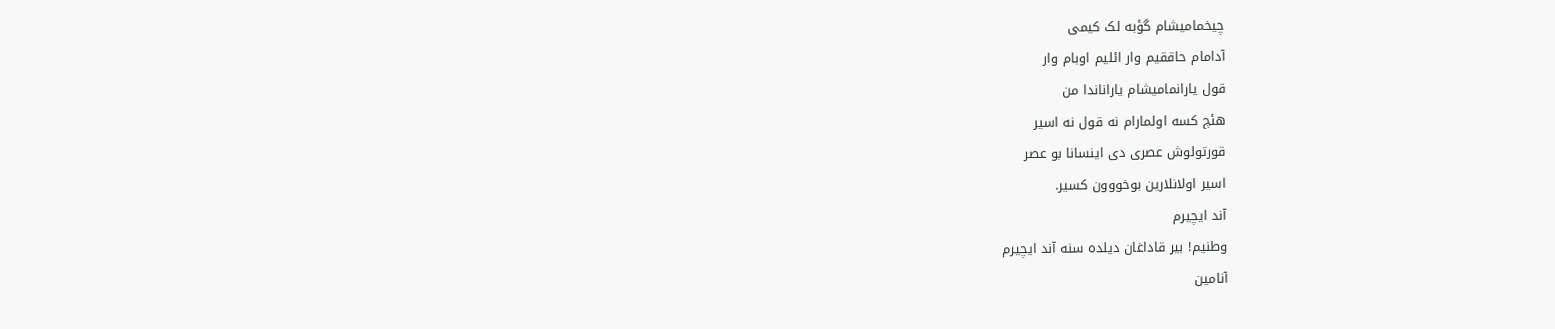چیخمامیشام گؤبه لک کیمی
آدامام حاققیم وار ائلیم اوبام وار
قول یارانمامیشام یاراناندا من
هئچ کسه اولمارام نه قول نه اسیر
قورتولوش عصری دی اینسانا بو عصر
اسیر اولانلارین بوخووون کسیر.
آند ایچیرم
وطنیم! بیر قاداغان دیلده سنه آند ایچیرم
آنامین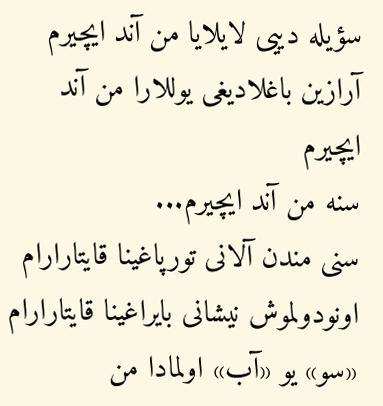سؤیله دییی لایلایا من آند ایچیرم
آرازین باغلادیغی یوللارا من آند ایچیرم
سنه من آند ایچیرم...
سنی مندن آلانی تورپاغینا قایتارارام
اونودولموش نیشانی بایراغینا قایتارارام
«سو» یو «آب» اولمادا من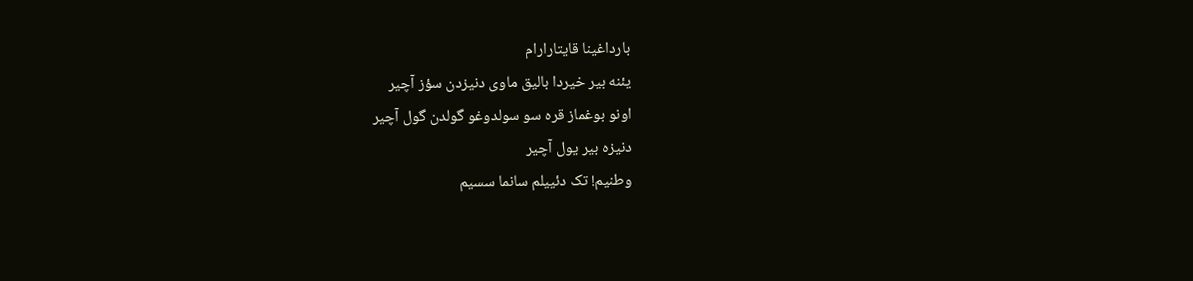بارداغینا قایتارارام
یئنه بیر خیردا بالیق ماوی دنیزدن سؤز آچیر
اونو بوغماز قره سو سولدوغو گولدن گول آچیر
دنیزه بیر یول آچیر
وطنیم! تک دئییلم سانما سسیم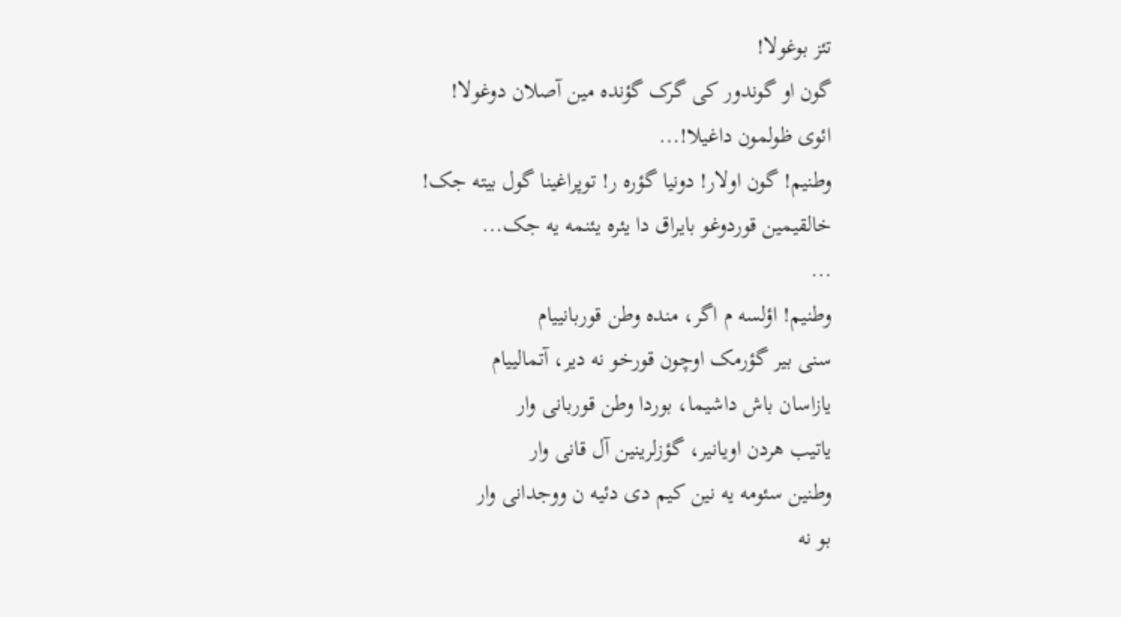تئز بوغولا!
گون او گوندور کی گرک گؤنده مین آصلان دوغولا!
ائوی ظولمون داغیلا!...
وطنیم! گون اولار! دونیا گؤره ر! توپراغینا گول بیته جک!
خالقیمین قوردوغو بایراق دا یئره یئنمه یه جک...
...
وطنیم! اؤلسه م اگر، منده وطن قوربانییام
سنی بیر گؤرمک اوچون قورخو نه دیر، آتمالییام
یازاسان باش داشیما، بوردا وطن قوربانی وار
یاتیب هردن اویانیر، گؤزلرینین آل قانی وار
وطنین سئومه یه نین کیم دی دئیه ن ووجدانی وار
بو نه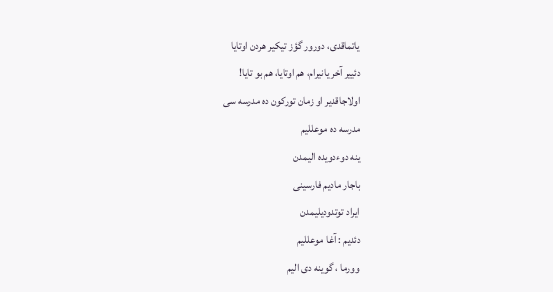یاتماقدی، دورور گؤز تیکیر هردن اوتایا
دئییر آخر یانیرام، هم اوتایا، هم بو تایا!
اولاجاقدیر او زمان تورکون ده مدرسه سی
مدرسه ده موعللیم
ینه دوءدویده الیمدن
باجار مادیم فارسینی
ایراد توتدودیلیمدن
دئدیم : آغا موعللیم
وورما ، گوینه دی الیم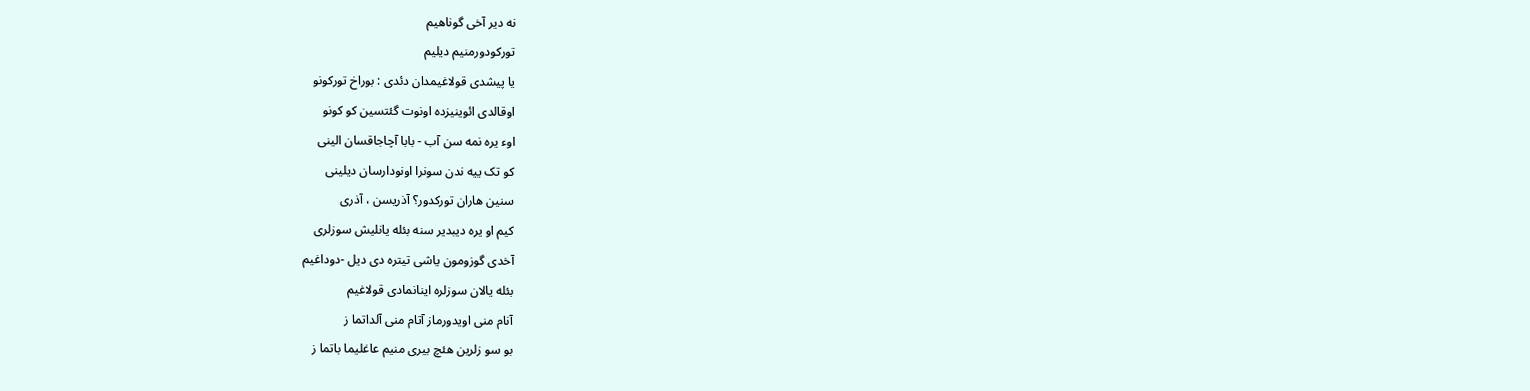نه دیر آخی گوناهیم
تورکودورمنیم دیلیم
یا پیشدی قولاغیمدان دئدی : بوراخ تورکونو
اوقالدی ائوینیزده اونوت گئتسین کو کونو
اوء یره نمه سن آب - بابا آچاجاقسان الینی
کو تک ییه ندن سونرا اونودارسان دیلینی
سنین هاران تورکدور؟ آذریسن ، آذری
کیم او یره دیبدیر سنه بئله یانلیش سوزلری
آخدی گوزومون یاشی تیتره دی دیل -دوداغیم
بئله یالان سوزلره اینانمادی قولاغیم
آنام منی اویدورماز آتام منی آلداتما ز
بو سو زلرین هئچ بیری منیم عاغلیما باتما ز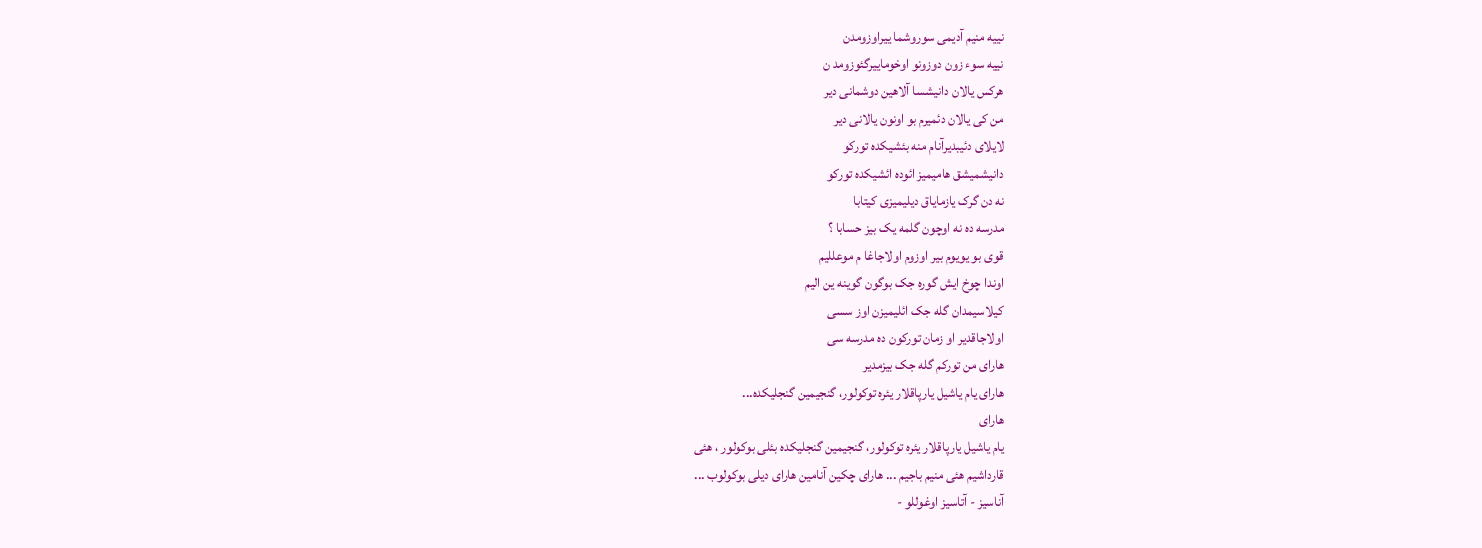نییه منیم آدیمی سوروشما ییراوزومدن
نییه سوء زون دوزونو اوخوماییرگئوزومد ن
هرکس یالان دانیشسا آلاهین دوشمانی دیر
من کی یالان دئمیرم بو اونون یالانی دیر
لایلای دئیبدیرآنام منه بئشیکده تورکو
دانیشمیشق هامیمیز ائوده ائشیکده تورکو
نه دن گرک یازمایاق دیلیمیزی کیتابا
مدرسه ده نه اوچون گلمه یک بیز حسابا ؟
قوی بو یویوم بیر اوزوم اولاجاغا م موعللیم
اوندا چوخ ایش گوره جک بوگون گوینه ین الیم
کیلاسیمدان گله جک ائلیمیزن اوز سسی
اولاجاقدیر او زمان تورکون ده مدرسه سی
هارای من تورکم گله جک بیزمدیر
هارای یام یاشیل یارپاقلار یئره توکولور، گنجیمین گنجلیکده...
هارای
یام یاشیل یارپاقلار یئره توکولور، گنجیمین گنجلیکده بئلی بوکولور ، هئی
قارداشیم هئی منیم باجیم ... هارای چکین آنامین هارای دیلی بوکولوب ...
آناسیز - آتاسیز اوغوللو -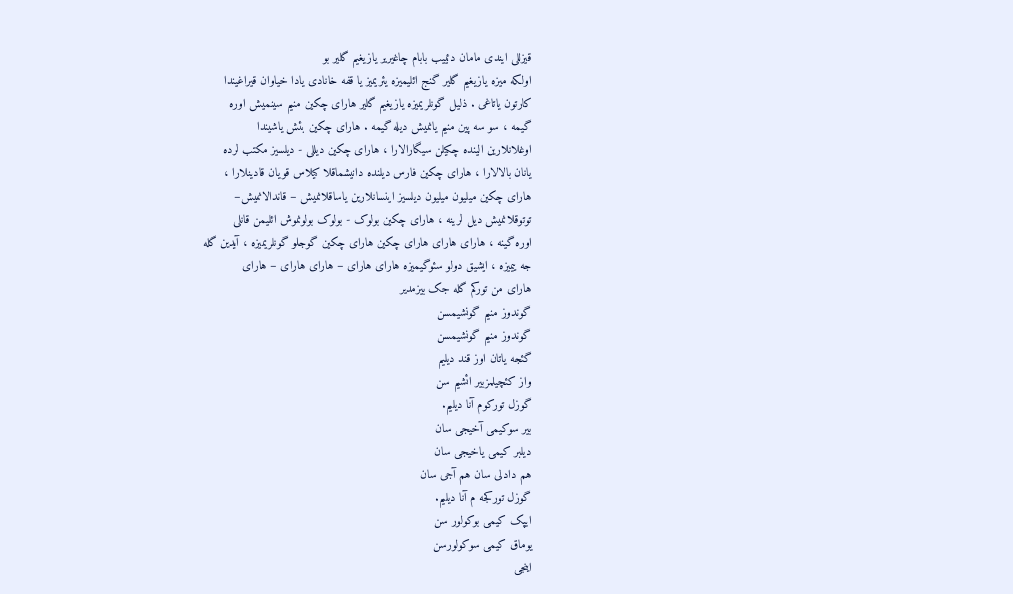قیزللی ایندی مامان دئییب بابام چاغیریر یازیغیم گلیر بو
اولکه میزه یازیغیم گلیر گنج ائلیمیزه یئریمیز یا قفه خانادی یادا خیاوان قیراغیندا
کارتون یاتاغی . ذلیل گونلریمیزه یازیغیم گلیر هارای چکین منیم سینمیش اوره
گیمه ، سو سه پین منیم یانمیش دیله گیمه . هارای چکین بئش یاشیندا
اوغلانلارین الینده چکیلن سیگارالارا ، هارای چکین دیللی - دیلسیز مکتب لرده
یانان بالالارا ، هارای چکین فارس دیلنده دانیشماقلا کیلاس قویان قادینلارا ،
هارای چکین میلیون میلیون دیلسیز اینسانلارین یاساقلانمیش – قاندالانمیش–
توتوقلانمیش دیل لرینه ، هارای چکین بولوک - بولوک بولونموش ائلیمن قانلی
اوره گینه ، هارای هارای هارای چکین هارای چکین گوجلو گونلریمیزه ، آیدین گله
جه ییمیزه ، ایشیق دولو سئوگیمیزه هارای هارای – هارای هارای – هارای
هارای من تورکم گله جک بیزمدیر
گوندوز منیم گونشیمسن
گوندوز منیم گونشیمسن
گئجه یاتان اوز قند دیلیم
واز کئچیلمزبیر ائشیم سن
گوزل تورکوم آنا دیلیم.
بیر سوکیمی آخیجی سان
دیلبر کیمی یاخیجی سان
هم دادلی سان هم آجی سان
گوزل تورکجه م آنا دیلیم.
ایپک کیمی بوکولور سن
یوماق کیمی سوکولورسن
اینجی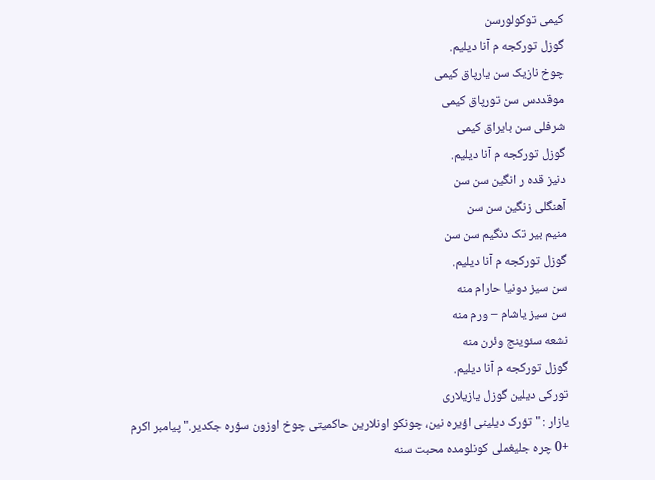کیمی توکولورسن
گوزل تورکجه م آنا دیلیم.
چوخ نازیک سن یارپاق کیمی
موقددس سن تورپاق کیمی
شرفلی سن بایراق کیمی
گوزل تورکجه م آنا دیلیم.
دنیز قده ر انگین سن سن
آهنگلی زنگین سن سن
منیم بیر تک دنگیم سن سن
گوزل تورکجه م آنا دیلیم.
سن سیز دونیا حارام منه
سن سیز یاشام – ورم منه
نشعه سئوینج وئرن منه
گوزل تورکجه م آنا دیلیم.
تورکی دیلین گوزل یازیلاری
یازار : " تؤرک دیلینی اؤیره نین، چونکو اونلارین حاکمیتی چوخ اوزون سؤره جکدیر." پیامبر اکرم
+0 چره جلیغملی کونلومده محبت سنه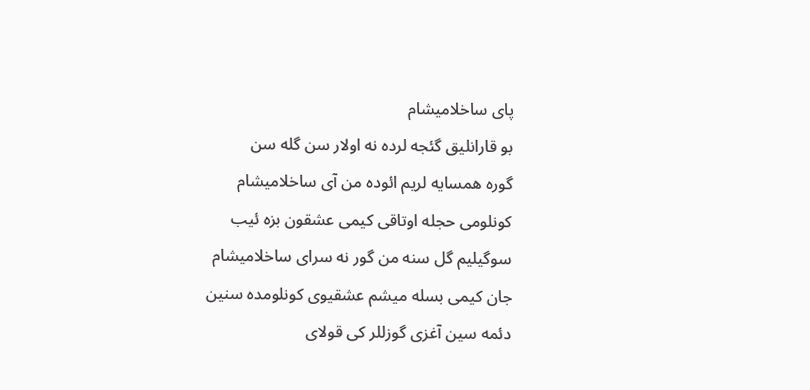پای ساخلامیشام
بو قارانلیق گئجه لرده نه اولار سن گله سن
گوره همسایه لریم ائوده من آی ساخلامیشام
کونلومی حجله اوتاقی کیمی عشقون بزه ئیب
سوگیلیم گل سنه من گور نه سرای ساخلامیشام
جان کیمی بسله میشم عشقیوی کونلومده سنین
دئمه سین آغزی گوزللر کی قولای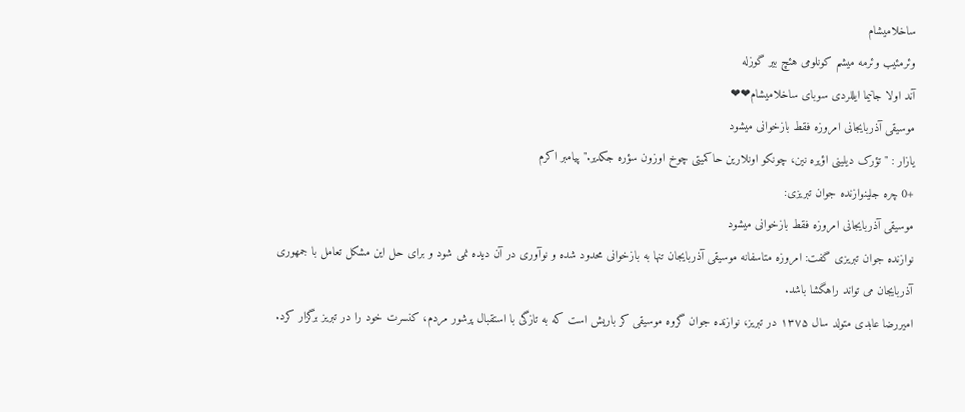ساخلامیشام
وئرمئیب وئرمه میشم کونلومی هئچ بیر گوزله
آند اولا جانیما ایللردی سوبای ساخلامیشام❤❤
موسیقی آذربایجانی امروزه فقط بازخوانی میشود
یازار : " تؤرک دیلینی اؤیره نین، چونکو اونلارین حاکمیتی چوخ اوزون سؤره جکدیر." پیامبر اکرم
+0 چره جلینوازنده جوان تبریزی:
موسیقی آذربایجانی امروزه فقط بازخوانی میشود
نوازنده جوان تبریزی گفت: امروزه متاسفانه موسیقی آذربایجان تنها به بازخوانی محدود شده و نوآوری در آن دیده نمی شود و برای حل این مشکل تعامل با جمهوری آذربایجان می تواند راهگشا باشد.
امیررضا عابدی متولد سال ۱۳۷۵ در تبریز، نوازنده جوان گروه موسیقی کر باریش است که به تازگی با استقبال پرشور مردم، کنسرت خود را در تبریز برگزار کرد.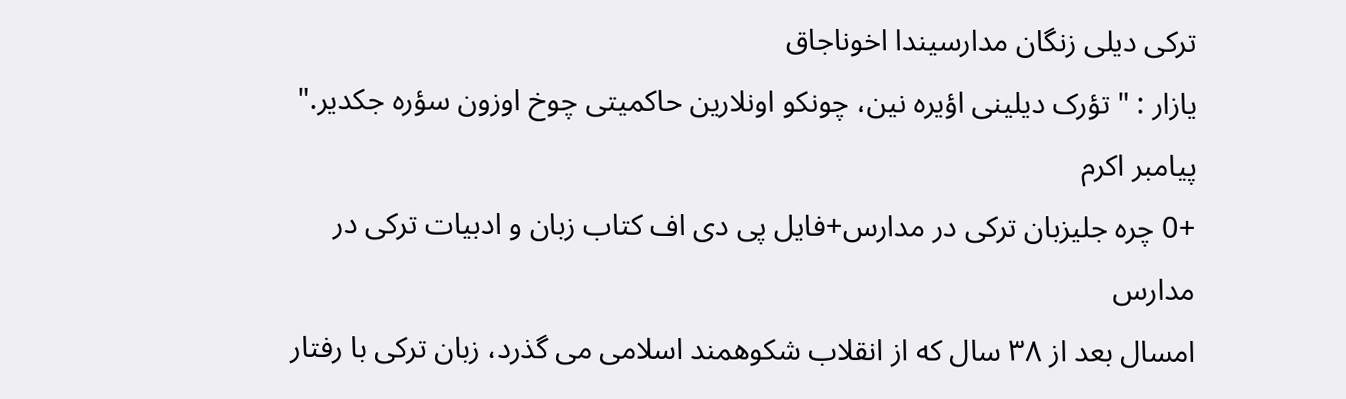ترکی دیلی زنگان مدارسیندا اخوناجاق
یازار : " تؤرک دیلینی اؤیره نین، چونکو اونلارین حاکمیتی چوخ اوزون سؤره جکدیر." پیامبر اکرم
+0 چره جلیزبان ترکی در مدارس+فایل پی دی اف کتاب زبان و ادبیات ترکی در مدارس
امسال بعد از ۳۸ سال که از انقلاب شکوهمند اسلامی می گذرد، زبان ترکی با رفتار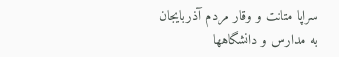سراپا متانت و وقار مردم آذربایجان به مدارس و دانشگاهها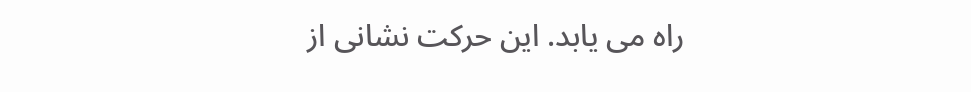راه می یابد. این حرکت نشانی از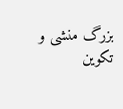بزرگ منشی و تکوین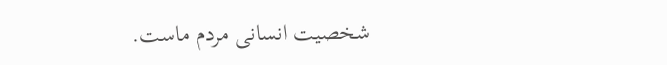شخصیت انسانی مردم ماست.